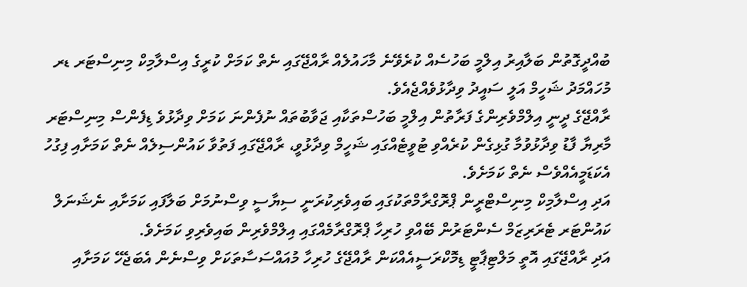ބުއްދީގޮތުން ބަލާއިރު އިލްމީ ބަހުސެއް ކުރެވޭނެ މާހައުލެއް ރާއްޖޭގައި ނެތް ކަމަށް ކުރީގެ އިސްލާމިކް މިނިސްޓަރ ޑރ މުހައްމަދު ޝަހީމް އަލީ ސައީދު ވިދާޅުވެއްޖެއެވެ.
ރާއްޖޭގެ ދީނީ އިލްމްވެރިންގެ ފަރާތުން އިލްމީ ބަހުސްތަކާއި ޖަވާބުތައް ނުފެންނަ ކަމަށް ވިދާޅުވެ ޑިފެންސް މިނިސްޓަރ މާރިޔާ ފާޑު ވިދާޅުވުމާ ގުޅިގެން ކުރެއްވި ޓުވީޓެއްގައި ޝަހީމް ވިދާޅުވީ، ރާއްޖޭގައި ފަތުވާ ކައުންސިލެއް ނެތް ކަމަށާއި ފިގުހު އެކަޑަމީއެއްވެސް ނެތް ކަމަށެވެ.
އަދި އިސްލާމިކް މިނިސްޓްރީން ޕްރޮގްރާމްތަކުގައި ބައިވެރިކުރަނީ ސިޔާސީ ވިސްނުމަށް ބަލާފައި ކަމަށާއި ނެޝަނަލް ކައުންޓަރ ޓެރަރިޒަމް ސެންޓަރުން ބޭއްވި ހުރިހާ ޕްރޮގްރާމެއްގައި އިލްމްވެރިން ބައިވެރިވި ކަމަށެވެ.
އަދި ރާއްޖޭގައި އޮތީ މަލްޓިޕާޓީ ޑިމޮކްރަސީއެއްކަން ރާއްޖޭގެ ހުރިހާ މުއައްސަސާތަކަށް ވިސްނެން އެބަޖެހޭ ކަމަށާއި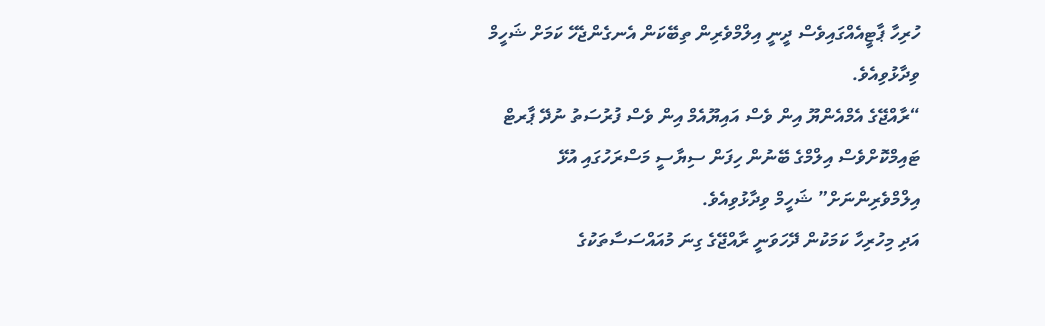ހުރިހާ ޕާޓީއެއްގައިވެސް ދީނީ އިލްމްވެރިން ތިބޭކަން އެނގެންޖެހޭ ކަމަށް ޝަހީމް ވިދާޅުވިއެވެ.
“ރާއްޖޭގެ އެމްއެންޔޫ އިން ވެސް އައިޔޫއެމް އިން ވެސް ފުރުސަތު ނުދޭ ޕާރޓް ޓައިމްކޮށްވެސް އިލްމްގެ ބޭނުން ހިފަން ސިޔާސީ މަސްރަހުގައި އުޅޭ އިލްމްވެރިންނަށް” ޝަހީމް ވިދާޅުވިއެވެ.
އަދި މިހުރިހާ ކަމަކުން ދޭހަވަނީ ރާއްޖޭގެ ގިނަ މުއައްސަސާތަކުގެ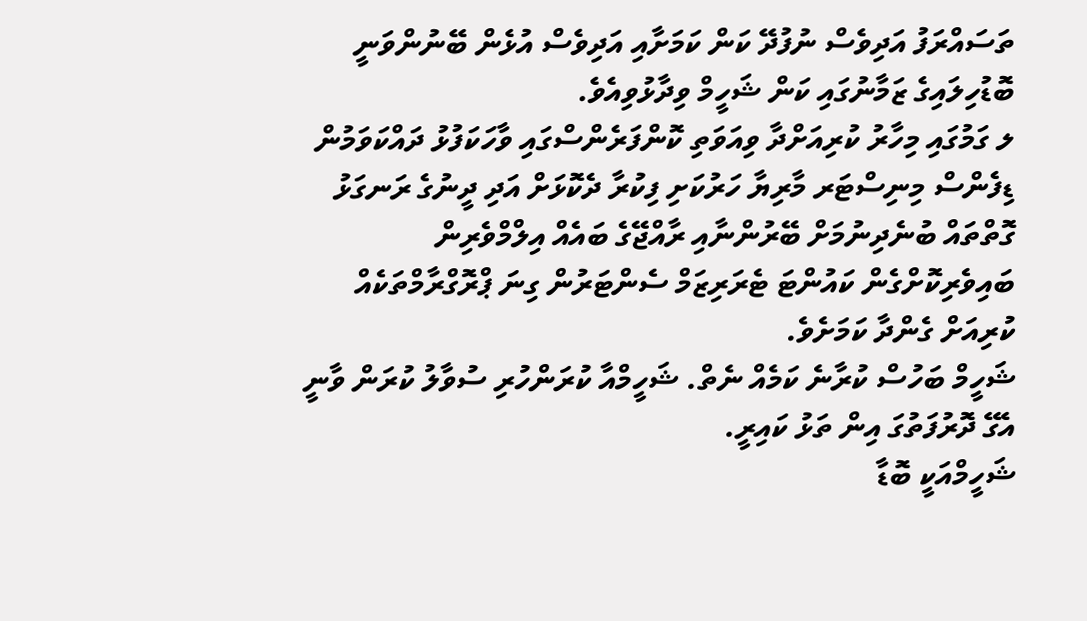ތަސައްރަފު އަދިވެސް ނުފުދޭ ކަން ކަމަށާއި އަދިވެސް އުޅެން ބޭނުންވަނީ ބޮޑުހިލައިގެ ޒަމާނުގައި ކަން ޝަހީމް ވިދާޅުވިއެވެ.
ލ ގަމުގައި މިހާރު ކުރިއަށްދާ ވިއަވަތި ކޮންފަރެންސްގައި ވާހަކަފުޅު ދައްކަވަމުން ޑިފެންސް މިނިސްޓަރ މާރިޔާ ހަރުކަށި ފިކުރާ ދެކޮޅަށް އަދި ދީނުގެ ރަނގަޅު ގޮތްތައް ބުނެދިނުމަށް ބޭރުންނާއި ރާއްޖޭގެ ބައެއް އިލްމްވެރިން ބައިވެރިކޮށްގެން ކައުންޓަ ޓެރަރިޒަމް ސެންޓަރުން ގިނަ ޕްރޮގްރާމްތަކެއް ކުރިއަށް ގެންދާ ކަމަށެވެ.
ޝަހީމް ބަހުސް ކުރާނެ ކަމެއް ނެތް. ޝަހީމްއާ ކުރަންހުރި ސުވާލު ކުރަން ވާނީ އެގޭ ދޮރުފަތުގަ އިން ތަޅު ކައިރީ.
ޝަހީމްއަކީ ބޮޑާ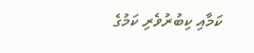ކަމާއި ކިބުރުވެރި ކަމުގެ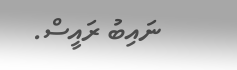ނައިބު ރައީސް.